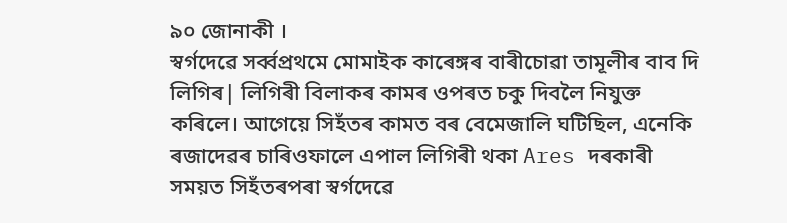৯০ জোনাকী ।
স্বৰ্গদেৱে সৰ্ব্বপ্ৰথমে মোমাইক কাৰেঙ্গৰ বাৰীচোৱা তামূলীৰ বাব দি লিগিৰ| লিগিৰী বিলাকৰ কামৰ ওপৰত চকু দিবলৈ নিযুক্ত কৰিলে। আগেয়ে সিহঁতৰ কামত বৰ বেমেজালি ঘটিছিল, এনেকি ৰজাদেৱৰ চাৰিওফালে এপাল লিগিৰী থকা Ares দৰকাৰী সময়ত সিহঁতৰপৰা স্বৰ্গদেৱে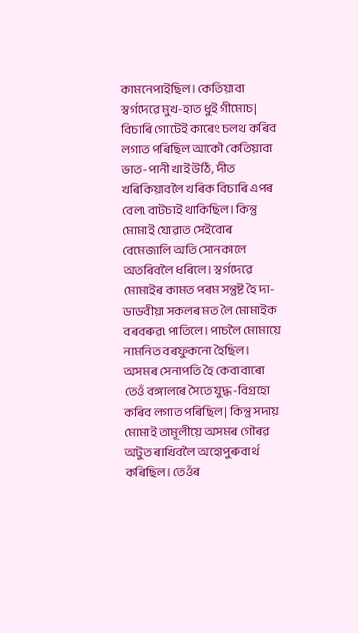কামনেপাইছিল। কেতিয়াবা স্বৰ্গদেৱে মুখ-হাত ধুই গীমোচ| বিচাৰি গোটেই কাৰেং চলথ কৰিব লগাত পৰিছিল আকৌ কেতিয়াবা ভাত-পানী খাই উঠি, দীত খৰিকিয়াবলৈ খৰিক বিচাৰি এপৰ বেল৷ বাটচাই থাকিছিল। কিন্তু মোমাই যোৱাত সেইবোৰ বেমেজালি অতি সোনকালে অতৰিবলৈ ধৰিলে। স্বৰ্গদেৱে মোমাইৰ কামত পৰম সন্তুষ্ট হৈ দা-ডাডবীয়া সকলৰ মত লৈ মোমাইক বৰবৰুৱ৷ পাতিলে। পাচলৈ মোমায়ে নামনিত বৰফুকনো হৈছিল। অসমৰ সেনাপতি হৈ কেবাবাৰো তেওঁ বঙ্গালৰে সৈতে যুদ্ধ-বিগ্রহো কৰিব লগাত পৰিছিল | কিন্তু সদায় মোমাই তামূলীয়ে অসমৰ গৌৰৱ অটুত ৰাখিবলৈ অহোপুৰুবাৰ্থ কৰিছিল। তেওঁৰ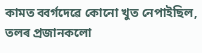কামত ব্বৰ্গদেৱে কোনো খুত নেপাইছিল, তলৰ প্রজানকলো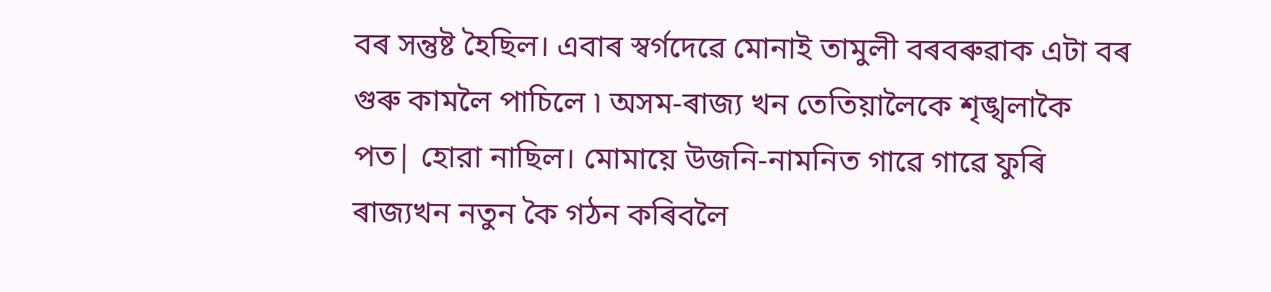বৰ সন্তুষ্ট হৈছিল। এবাৰ স্বৰ্গদেৱে মোনাই তামুলী বৰবৰুৱাক এটা বৰ গুৰু কামলৈ পাচিলে ৷ অসম-ৰাজ্য খন তেতিয়ালৈকে শৃঙ্খলাকৈ পত| হোরা নাছিল। মোমায়ে উজনি-নামনিত গাৱে গাৱে ফুৰি ৰাজ্যখন নতুন কৈ গঠন কৰিবলৈ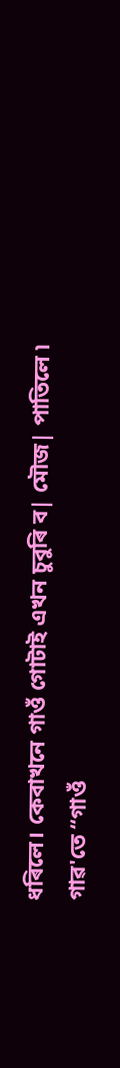ধৰিলে। কেবাখনে গাওঁ গোটাই এখন চুবুৰি ব| মৌজ| পাতিলে ৷ গাৱ'তে “গাওঁ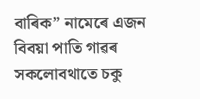বাৰিক” নামেৰে এজন বিবয়া পাতি গাৱৰ সকলোবথাতে চকু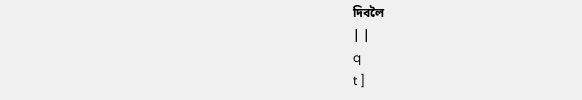দিবলৈ
| |
q
t ]